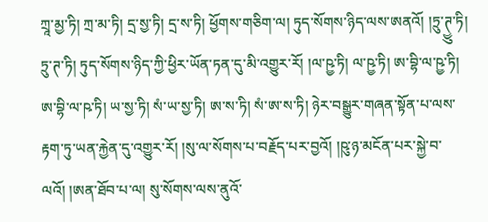ཀྲཱ་མྱ་ཏི། ཀྲ་མ་ཏི། དྲ་སྱ་ཏི། དྲ་ས་ཏི། ཕྱོགས་གཅིག་ལ། ཏུད་སོགས་ཉིད་ལས་ཨནའོ། །ཏྲུ་ཊྱུ་ཏི། ཏྲུ་ཊ་ཏི། ཏུད་སོགས་ཉིད་ཀྱི་ཕྱིར་ཡོན་ཏན་དུ་མི་འགྱུར་རོ། །ལ་ཥྱ་ཏི། ལ་ཥྱ་ཏི། ཨ་བྷི་ལ་ཥྱ་ཏི། ཨ་བྷི་ལ་ཥ་ཏི། ཡ་སྱ་ཏི། སཾ་ཡ་སྱ་ཏི། ཨ་ས་ཏི། སཾ་ཨ་ས་ཏི། ཉེར་བསྒྱུར་གཞན་སྟོན་པ་ལས་རྟག་ཏུ་ཡན་རྐྱེན་དུ་འགྱུར་རོ། །སུ་ལ་སོགས་པ་བརྗོད་པར་བྱའོ། །ཥུ་ཉ་མངོན་པར་སྐྱེ་བ་ལའོ། །ཨན་ཐོབ་པ་ལ། སུ་སོགས་ལས་ནུའོ་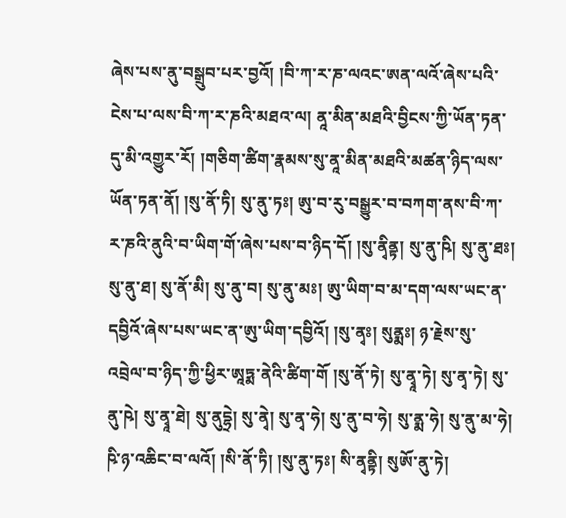ཞེས་པས་ནུ་བསྒྲུབ་པར་བྱའོ། །བི་ཀ་ར་ཎ་ལའང་ཨན་ལའོ་ཞེས་པའི་ངེས་པ་ལས་བི་ཀ་ར་ཎའི་མཐའ་ལ། ནཱ་མིན་མཐའི་བྱིངས་ཀྱི་ཡོན་ཏན་དུ་མི་འགྱུར་རོ། །གཅིག་ཚིག་རྣམས་སུ་ནཱ་མིན་མཐའི་མཚན་ཉིད་ལས་ཡོན་ཏན་ནོ། །སུ་ནོ་ཏི། སུ་ནུ་ཏཿ། ཨུ་བ་རུ་བསྒྱུར་བ་བཀག་ནས་བི་ཀ་ར་ཎའི་ནུའི་བ་ཡིག་གོ་ཞེས་པས་བ་ཉིད་དོ། །སུ་ནྭིནྟ། སུ་ནུ་ཥི། སུ་ནུ་ཐཿ། སུ་ནུ་ཐ། སུ་ནོ་མི། སུ་ནུ་བ། སུ་ནུ་མཿ། ཨུ་ཡིག་བ་མ་དག་ལས་ཡང་ན་དབྱིའོ་ཞེས་པས་ཡང་ན་ཨུ་ཡིག་དབྱིའོ། །སུ་ནྭཿ། སུནྨཿ། ཉ་རྗེས་སུ་འབྲེལ་བ་ཉིད་ཀྱི་ཕྱིར་ཨཱཏྨ་ནེའི་ཚིག་གོ །སུ་ནོ་ཏེ། སུ་ནྭཱ་ཏེ། སུ་ནྭ་ཏེ། སུ་ནུ་ཥེ། སུ་ནྭཱ་ཐེ། སུ་ནུདྷྲེ། སུ་ནྭེ། སུ་ནྭ་ཧེ། སུ་ནུ་བ་ཧེ། སུ་ནྨ་ཧེ། སུ་ནུ་མ་ཧེ། ཥི་ཉ་འཆིང་བ་ལའོ། །སི་ནོ་ཏི། །སུ་ནུ་ཏཿ། སི་ནྭནྟི། སུཨོ་ནུ་ཏེ།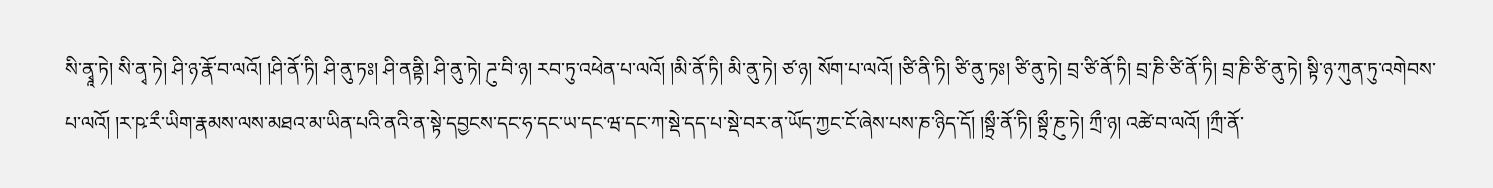སི་ནྭཱ་ཏེ། སི་ནྭ་ཏེ། ཤི་ཉ་རྣོ་བ་ལའོ། །ཤི་ནོ་ཏི། ཤི་ནུ་ཏཿ། ཤི་ནནྟི། ཤི་ནུ་ཏེ། ཌུ་བི་ཉ། རབ་ཏུ་འཕེན་པ་ལའོ། །མི་ནོ་ཏི། མི་ནུ་ཏེ། ཙ་ཉ། སོག་པ་ལའོ། །ཙི་ནི་ཏི། ཙི་ནུ་ཏཿ། ཙི་ནུ་ཏེ། བྲ་ཙི་ནོ་ཏི། བྲ་ཎི་ཙི་ནོ་ཏི། བྲ་ཎི་ཙི་ནུ་ཏེ། སྟི་ཉ་ཀུན་ཏུ་འགེབས་པ་ལའོ། །ར་ཥ་རྀ་ཡིག་རྣམས་ལས་མཐའ་མ་ཡིན་པའི་ནའི་ན་སྟེ་དབྱངས་དང་ཧ་དང་ཡ་དང་ཝ་དང་ཀ་སྡེ་དད་པ་སྡེ་བར་ན་ཡོད་ཀྱང་ངོ་ཞེས་པས་ཎ་ཉིད་དོ། །སྟྲྀ་ནོ་ཏི། སྟྲྀ་ཎུ་ཏེ། ཀྲྀ་ཉ། འཚེ་བ་ལའོ། །ཀྲྀ་ནོ་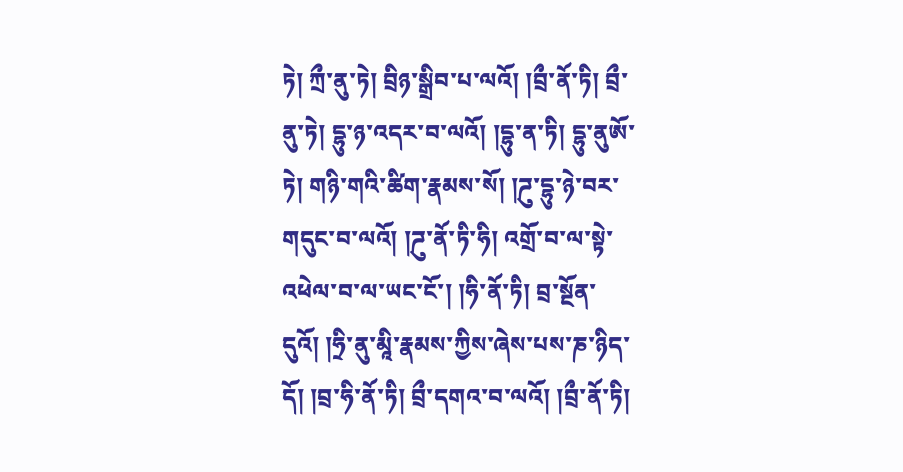ཏེ། ཀྲྀ་ནུ་ཏེ། བྲིཉ་སྒྲིབ་པ་ལའོ། །བྲྀ་ནོ་ཏི། བྲྀ་ནུ་ཏེ། དྷུ་ཉ་འདར་བ་ལའོ། །དྷུ་ན་ཏི། དྷུ་ནུཨོ་ཏེ། གཉི་གའི་ཚིག་རྣམས་སོ། །ཌུ་དྷུ་ཉེ་བར་གདུང་བ་ལའོ། །ཌུ་ནོ་ཏི་ཧི། འགྲོ་བ་ལ་སྟེ་འཕེལ་བ་ལ་ཡང་ངོ་། །ཧི་ནོ་ཏི། བྲ་སྔོན་དུའོ། །ཧྲི་ནུ་མཱི་རྣམས་ཀྱིས་ཞེས་པས་ཎ་ཉིད་དོ། །བྲ་ཧི་ནོ་ཏི། བྲྀ་དགའ་བ་ལའོ། །བྲྀ་ནོ་ཏི།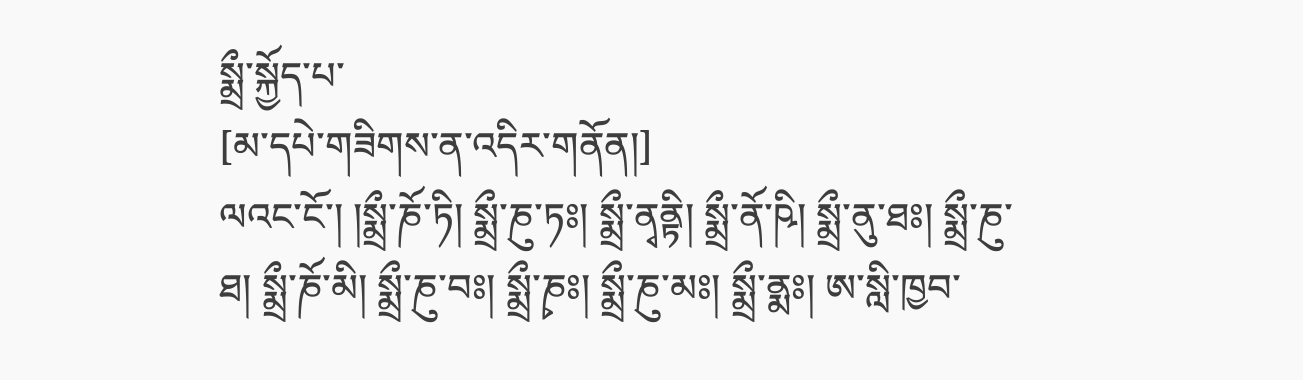སྨྲྀ་སྐྱོད་པ་
[མ་དཔེ་གཟིགས་ན་འདིར་གནོན།]
ལའང་ངོ་། །སྨྲྀ་ཎོ་ཏི། སྨྲྀ་ཎུ་ཏཿ། སྨྲྀ་ནྭནྟི། སྨྲྀ་ནོ་ཥི། སྨྲྀ་ནུ་ཐཿ། སྨྲྀ་ཎུ་ཐ། སྨྲྀ་ཎོ་མི། སྨྲྀ་ཎུ་བཿ། སྨྲྀ་ཎྭཿ། སྨྲྀ་ཎུ་མཿ། སྨྲྀ་ནྨཿ། ཨ་སླི་ཁྱབ་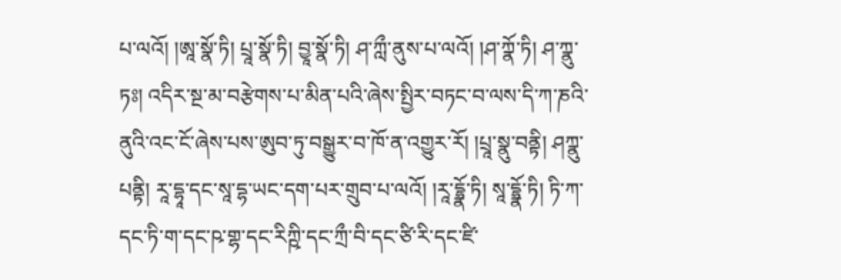པ་ལའོ། །ཨཱ་སྣོ་ཏི། པྲཱ་སྣོ་ཏི། བྱཱ་སྣོ་ཏི། ཤ་ཀླྀ་ནུས་པ་ལའོ། །ཤ་ཀྣོ་ཏི། ཤ་ཀྣུ་ཏཿ། འདིར་སྔ་མ་བརྩེགས་པ་མིན་པའི་ཞེས་སྤྱིར་བཏང་བ་ལས་དི་ཀ་ཎའི་ནུའི་འང་ངོ་ཞེས་པས་ཨུབ་ཏུ་བསྒྱུར་བ་ཁོ་ན་འགྱུར་རོ། །པྲཱ་སྣུ་བནྟི། ཤཀྣུ་པནྟི། རཱ་དྷཱ་དང་སཱ་དྷ་ཡང་དག་པར་གྲུབ་པ་ལའོ། །རཱ་དྷྣོ་ཏི། སཱ་དྷྣོ་ཏི། ཏི་ཀ་དང་ཏི་ག་དང་ཥ་གྷ་དང་རིཀྵི་དང་ཀྲྀ་བི་དང་ཙི་རི་དང་ཛི་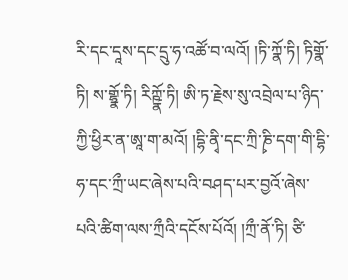རི་དང་དཱས་དང་དྲུ་ཧ་འཚོ་བ་ལའོ། །ཏི་ཀྣོ་ཏི། ཏིགྣོ་ཏི། ས་གྷྣོ་ཏི། རིཀྵྣོ་ཏི། ཨི་ཏ་རྗེས་སུ་འབྲེལ་པ་ཉིད་ཀྱི་ཕྱིར་ན་ཨཱ་ག་མའོ། །དྷི་ནྭི་དང་ཀྲི་ཎྭི་དག་གི་དྷི་ཧ་དང་ཀྲྀ་ཡང་ཞེས་པའི་བཤད་པར་བྱའོ་ཞེས་པའི་ཚིག་ལས་ཀྲྀའི་དངོས་པོའོ། །ཀྲྀ་ནོ་ཏི། ཙི་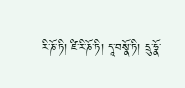རི་ཎོ་ཏི། ཛི་རི་ཎོ་ཏི། དཱ་བསྣོ་ཏི། དྲུ་ཧྣོ་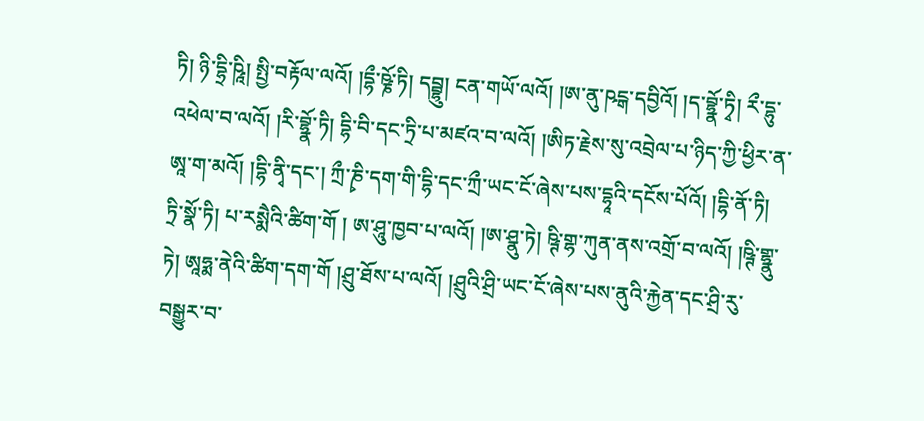ཏི། ཉི་དྷྲི་ཥཱི། སྤྱི་བརྟོལ་ལའོ། །དྷྀ་ཥྞོ་ཏི། དབྦྷུ། ངན་གཡོ་ལའོ། །ཨ་ནུ་ཥངྒ་དབྱིའོ། །ད་བྷྣོ་ཏྭི། རྀ་དྷུ་འཕེལ་བ་ལའོ། །རི་བྷྣོ་ཏི། དྷི་བི་དང་ཏྲི་པ་མཛའ་བ་ལའོ། །ཨིཏ་རྗེས་སུ་འབྲེལ་པ་ཉིད་ཀྱི་ཕྱིར་ན་ཨཱ་ག་མའོ། །དྷི་ནྭི་དང་། ཀྲྀ་ཎྭི་དག་གི་དྷི་དང་ཀྲྀ་ཡང་ངོ་ཞེས་པས་དྷཱའི་དངོས་པོའོ། །དྷི་ནོ་ཏི། ཏྲི་སྣོ་ཏི། པ་རསྨཻའི་ཚིག་གོ ། ཨ་ཤཱུ་ཁྱབ་པ་ལའོ། །ཨ་ཤྣུ་ཏེ། ཥྚི་གྷ་ཀུན་ནས་འགྲོ་བ་ལའོ། །ཥྚི་གྷྣུ་ཏེ། ཨཱཧྨ་ནེའི་ཚིག་དག་གོ །ཤྲུ་ཐོས་པ་ལའོ། །ཤྲུའི་ཤྲི་ཡང་ངོ་ཞེས་པས་ནུའི་རྐྱེན་དང་ཤྲི་རུ་བསྒྱུར་བ་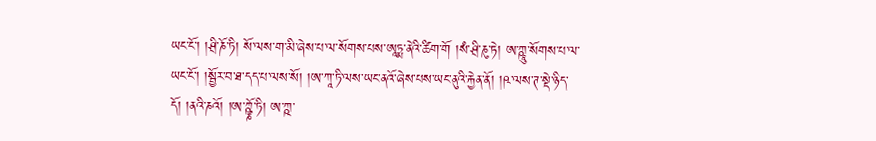ཡང་ངོ་། །ཤྲི་ཎོ་ཏི། སོ་ལས་ག་མི་ཞེས་པ་ལ་སོགས་པས་ཨཱཏྨ་ནེའི་ཚིག་གོ །སཾ་ཤྲི་ཎུ་ཏེ། ཨ་ཀྵཱུ་སོགས་པ་ལ་ཡང་ངོ་། །སྦྱོར་བ་ཐ་དད་པ་ལས་སོ། །ཨ་ཀཱ་ཏི་ལས་ཡང་ནའོ་ཞེས་པས་ཡང་ནུའི་རྐྱེན་ནོ། །ཥ་ལས་ཊ་སྡེ་ཉིད་དོ། །ནའི་ཎའོ། །ཨ་ཀྵྞོ་ཏི། ཨ་ཀྵ་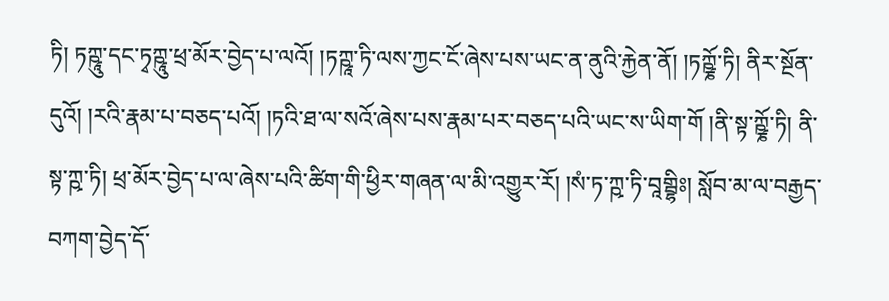ཏི། ཏཀྵཱུ་དང་ཏྭཀྵཱུ་ཕྲ་མོར་བྱེད་པ་ལའོ། །ཏཀྵཱ་ཏི་ལས་ཀྱང་ངོ་ཞེས་པས་ཡང་ན་ནུའི་རྐྱེན་ནོ། །ཏཀྵྞོ་ཏི། ནིར་སྔོན་དུའོ། །རའི་རྣམ་པ་བཅད་པའོ། །ཏའི་ཐ་ལ་སའོ་ཞེས་པས་རྣམ་པར་བཅད་པའི་ཡང་ས་ཡིག་གོ །ནི་སྟ་ཀྵྞོ་ཏི། ནི་སྟ་ཀྵ་ཏི། ཕྲ་མོར་བྱེད་པ་ལ་ཞེས་པའི་ཚིག་གི་ཕྱིར་གཞན་ལ་མི་འགྱུར་རོ། །སཾ་ཏ་ཀྵ་ཏི་བཱགྦྷིཿ། སློབ་མ་ལ་བརྒྱད་བཀག་བྱེད་དོ་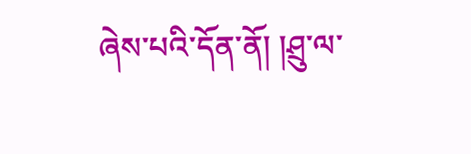ཞེས་པའི་དོན་ནོ། །ཤྲུ་ལ་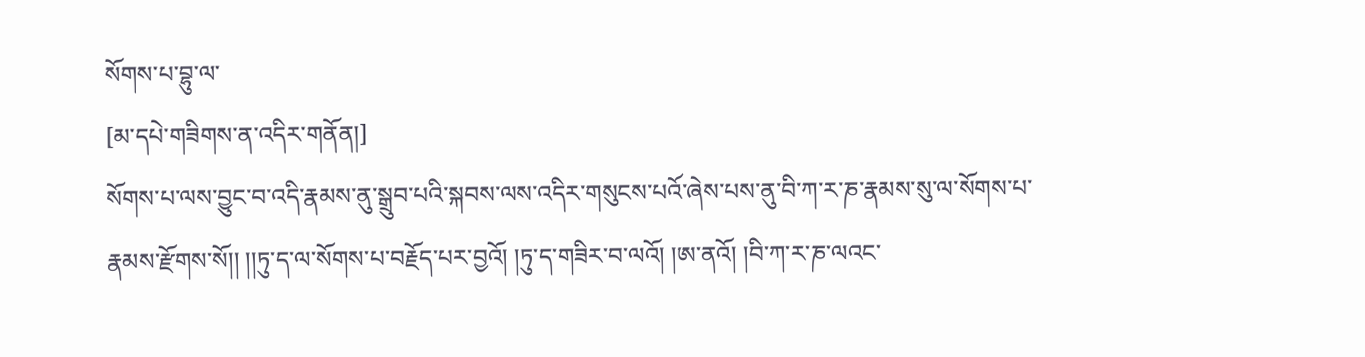སོགས་པ་བྷུ་ལ་
[མ་དཔེ་གཟིགས་ན་འདིར་གནོན།]
སོགས་པ་ལས་བྱུང་བ་འདི་རྣམས་ནུ་སྒྲུབ་པའི་སྐབས་ལས་འདིར་གསུངས་པའོ་ཞེས་པས་ནུ་བི་ཀ་ར་ཎ་རྣམས་སུ་ལ་སོགས་པ་རྣམས་རྫོགས་སོ།། །།ཏུ་ད་ལ་སོགས་པ་བརྗོད་པར་བྱའོ། །ཏུ་ད་གཟིར་བ་ལའོ། །ཨ་ནའོ། །བི་ཀ་ར་ཎ་ལའང་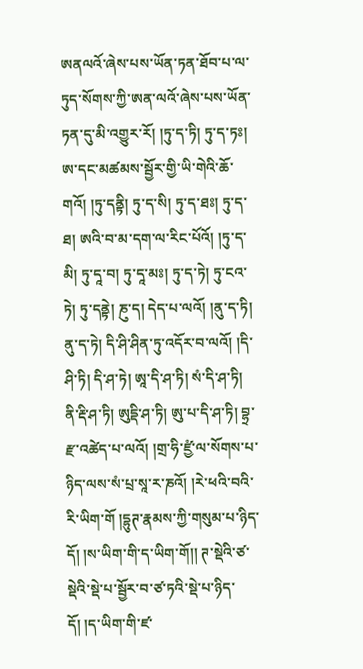ཨནལའོ་ཞེས་པས་ཡོན་ཏན་ཐོབ་པ་ལ་ཏུད་སོགས་ཀྱི་ཨན་ལའོ་ཞེས་པས་ཡོན་ཏན་དུ་མི་འགྱུར་རོ། །ཏུ་ད་ཏི། ཏུ་ད་ཏཿ། ཨ་དང་མཚམས་སྦྱོར་གྱི་ཡི་གེའི་ཆོ་གའོ། །ཏུ་དནྟི། ཏུ་ད་སི། ཏུ་ད་ཐཿ། ཏུ་ད་ཐ། ཨའི་བ་མ་དག་ལ་རིང་པོའོ། །ཏུ་ད་མི། ཏུ་དཱ་བ། ཏུ་དཱ་མཿ། ཏུ་ད་ཏེ། ཏུ་ངའ་ཏེ། ཏུ་དནྟེ། ཎུ་ད། དེད་པ་ལའོ། །ནུ་ད་ཏི། ནུ་ད་ཏེ། དི་ཤི་ཤིན་ཏུ་འདོར་བ་ལའོ། །དི་ཤི་ཏི། དི་ཤ་ཏེ། ཨཱ་དི་ཤ་ཏི། སཾ་དི་ཤ་ཏི། ནི་རྡི་ཤ་ཏི། ཨུདྡི་ཤ་ཏི། ཨུ་པ་དི་ཤ་ཏི། བྷྲ་རྫ་འཚེད་པ་ལའོ། །གྲ་ཧི་ཛྱཾ་ལ་སོགས་པ་ཉིད་ལས་སཾ་པྲ་སཱ་ར་ཎའོ། །རེ་ཕའི་བའི་རི་ཡིག་གོ །དྷུཊ་རྣམས་ཀྱི་གསུམ་པ་ཉིད་དོ། །ས་ཡིག་གི་ད་ཡིག་གོ།། ཊ་སྡེའི་ཙ་སྡེའི་སྡེ་པ་སྦྱོར་བ་ཙ་ཏའི་སྡེ་པ་ཉིད་དོ། །ད་ཡིག་གི་ཛ་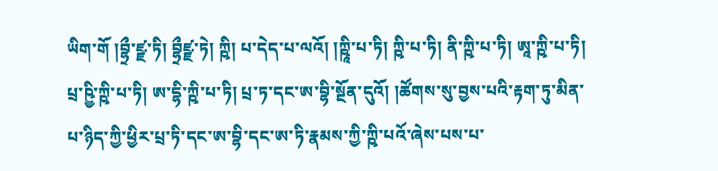ཡིག་གོ །བྷྲྀ་ཛྫ་ཏི། བྷྲྀཛྫ་ཏེ། ཀྵི། པ་དེད་པ་ལའོ། །ཀྵཱི་པ་ཏི། ཀྵི་པ་ཏི། ནི་ཀྵི་པ་ཏི། ཨཱ་ཀྵི་པ་ཏི། པྲ་ཥྱི་ཀྵི་པ་ཏི། ཨ་དྷི་ཀྵི་པ་ཏི། པྲ་ཏ་དང་ཨ་བྷི་སྔོན་དུའོ། །ཚོགས་སུ་བྱས་པའི་རྟག་ཏུ་མིན་པ་ཉིད་ཀྱི་ཕྱིར་པྲ་ཏི་དང་ཨ་བྷི་དང་ཨ་ཏི་རྣམས་ཀྱི་ཀྵི་པའོ་ཞེས་པས་པ་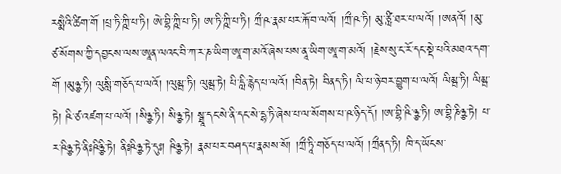རསྨཻའི་ཚིག་གོ །པྲ་ཏི་ཀྵི་པ་ཏི། ཨེ་བྷི་ཀྵི་པ་ཏི། ཨ་ཏི་ཀྵི་པ་ཏི། ཀྲྀ་ཥ་རྣམ་པར་རྐོ་བ་ལའོ། །ཀྲྀ་ཥ་ཏི། མུ་ཙླི་ཐར་པ་ལའོ། །ཨནའོ། །མུ་ཙ་སོགས་ཀྱི་དབྱངས་ལས་ཨཱན་ལའང་བི་ཀ་ར་ཎ་ཡིག་ཨཱ་ག་མའོ་ཞེས་པས་ནཱ་ཡིག་ཨཱ་ག་མའོ། །རྗེས་སུ་ང་རོ་དང་སྡེ་པའི་མཐའ་དག་གོ །མུཉྩ་ཏི། ལུསླི་གཅོད་པ་ལའོ། །ལུམྦ་ཏི། ལུམྦ་ཏེ། པི་དླི་རྙེད་པ་ལའོ། །བིན་ཏེ། བིནད་ཏི། ལི་པ་ཉེ་བར་བྱུག་པ་ལའོ། ལིམྦ་ཏི། ལིམྦ་ཏེ། ཥི་ཙ་འཛག་པ་ལའོ། །སིཉྩ་ཏི། སིཉྩ་ཏེ། སྠཱ་དང་སེ་ནི་དང་སེ་དྷ་ཏི་ཞེས་པ་ལ་སོགས་པ་ཥ་ཉིད་དོ། །ཨ་བྷི་ཥི་ཉྩ་ཏི། ཨ་བྷི་ཎིཉྩ་ཏེ། པ་ར་ཥིཉྩ་ཏེ་ནིཿཥིཉྩི་ཏེ། ནིཿཥིཉྩ་ཏེ་དུཿ། ཥིཉྩ་ཏེ། རྣམ་པར་བཤད་པ་རྣམས་སོ། །ཀྲྀ་ཏཱི་གཅོད་པ་ལའོ། །ཀྲྀནད་ཏི། ཁི་ད་ཡོངས་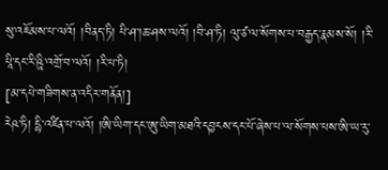སུ་འཇོམས་པ་ལའོ། །བིནད་ཏི། པི་ཤ་།ཆ་ཤས་ལའོ། །བི་ཤ་ཏི། ལུ་ཙ་ལ་སོགས་པ་བརྒྱད་རྣམས་སོ། །རི་པཱི་དང་རི་ཥཱི་འགྲོ་བ་ལའོ། །རི་པ་ཏི།
[མ་དཔེ་གཟིགས་ན་འདིར་གནོན།]
རེཥ་ཏི། དྷི་འཛིན་པ་ལའོ། །ཨི་ཡིག་དང་ཨུ་ཡིག་མཐའི་དབྱངས་དང་པོ་ཞེས་པ་ལ་སོགས་པས་ཨི་ཡ་རུ་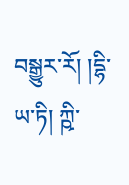བསྒྱུར་རོ། །དྷི་ཡ་ཏི། ཀྵི་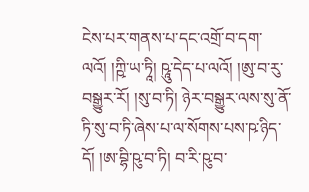ངེས་པར་གནས་པ་དང་འགྲོ་བ་དག་ལའོ། །ཀྵི་ཡ་ཏཱི། ཥཱུ་དེད་པ་ལའོ། །ཨུ་བ་རུ་བསྒྱུར་རོ། །སུ་བ་ཏི། ཉེར་བསྒྱུར་ལས་སུ་ནོ་ཏི་སུ་བ་ཏི་ཞེས་པ་ལ་སོགས་པས་ཥ་ཉིད་དོ། །ཨ་བྷི་ཥུ་བ་ཏི། བ་རི་ཥུ་བ་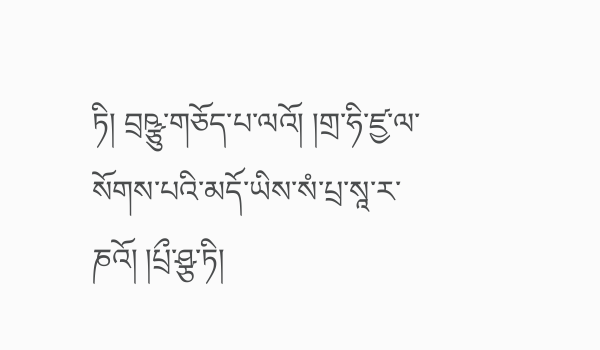ཏི། བྲཥྩུ་གཅོད་པ་ལའོ། །གྲ་ཧི་ཛྱ་ལ་སོགས་པའི་མདོ་ཡིས་སཾ་པྲ་སཱ་ར་ཎའོ། །པྲྀ་ཤྩ་ཏི།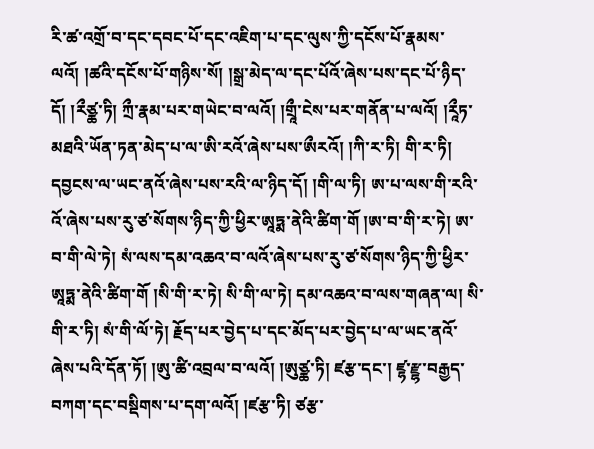རི་ཚ་འགྲོ་བ་དང་དབང་པོ་དང་འཇིག་པ་དང་ལུས་ཀྱི་དངོས་པོ་རྣམས་ལའོ། །ཚའི་དངོས་པོ་གཉིས་སོ། །སྒྲ་མེད་ལ་དང་པོའོ་ཞེས་པས་དང་པོ་ཉིད་དོ། །རྀཙྪ་ཏི། ཀྲྀ་རྣམ་པར་གཡེང་བ་ལའོ། །གྲཱྀ་ངེས་པར་གནོན་པ་ལའོ། །རཱྀཏ་མཐའི་ཡོན་ཏན་མེད་པ་ལ་ཨི་རའོ་ཞེས་པས་ཨྀརའོ། །ཀི་ར་ཏི། གི་ར་ཏི། དབྱངས་ལ་ཡང་ནའོ་ཞེས་པས་རའི་ལ་ཉིད་དོ། །གི་ལ་ཏི། ཨ་པ་ལས་གི་རའི་འོ་ཞེས་པས་རུ་ཙ་སོགས་ཉིད་ཀྱི་ཕྱིར་ཨཱཏྨ་ནེའི་ཚིག་གོ །ཨ་བ་གི་ར་ཏེ། ཨ་བ་གི་ལེ་ཏེ། སཾ་ལས་དམ་འཆའ་བ་ལའོ་ཞེས་པས་རུ་ཙ་སོགས་ཉིད་ཀྱི་ཕྱིར་ཨཱཏྨ་ནེའི་ཚིག་གོ །སི་གི་ར་ཏེ། སི་གི་ལ་ཏེ། དམ་འཆའ་བ་ལས་གཞན་ལ། སི་གི་ར་ཏི། སཾ་གི་ལོ་ཏེ། རྗོད་པར་བྱེད་པ་དང་མོད་པར་བྱེད་པ་ལ་ཡང་ནའོ་ཞེས་པའི་དོན་ཏོ། །ཨུ་ཚི་འབྲལ་བ་ལའོ། །ཨུཙྪ་ཏི། ཛརྩ་དང་། ཛྷ་རྫྷ་བརྒྱད་བཀག་དང་བསྡིགས་པ་དག་ལའོ། །ཛརྩ་ཏི། ཙརྩ་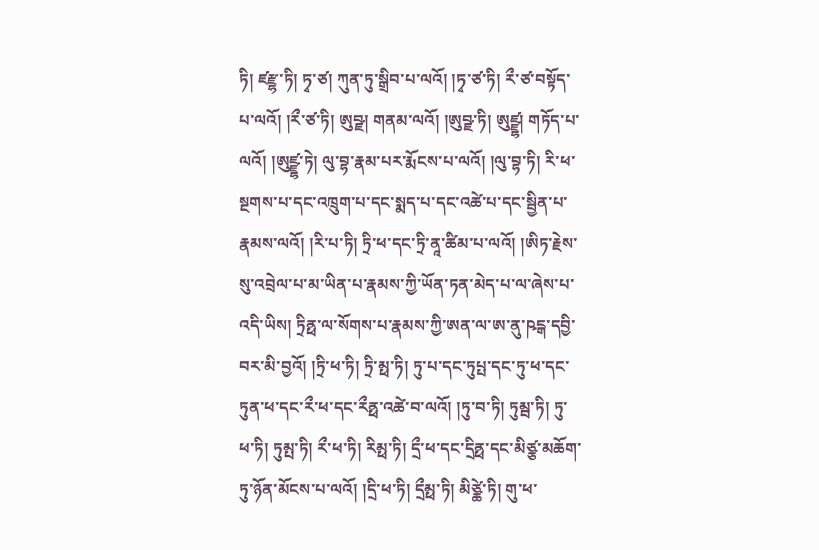ཏི། ཛརྫྷ་ཏི། ཏྭ་ཙ། ཀུན་ཏུ་སྒྲིབ་པ་ལའོ། །ཏྭ་ཙ་ཏི། རྀ་ཙ་བསྟོད་པ་ལའོ། །རྀ་ཙ་ཏི། ཨུབྫ། གནམ་ལའོ། །ཨུབྫ་ཏི། ཨུཛྫྷ། གཏོད་པ་ལའོ། །ཨུཛྫྷ་ཏེ། ལུ་བྷ་རྣམ་པར་རྨོངས་པ་ལའོ། །ལུ་བྷ་ཏི། རི་ཕ་སྔགས་པ་དང་འཁྲུག་པ་དང་སྨད་པ་དང་འཚེ་པ་དང་སྦྱིན་པ་རྣམས་ལའོ། །རི་པ་ཏི། ཏྲི་ཕ་དང་ཏྲི་ནཱ་ཚིམ་པ་ལའོ། །ཨིཏ་རྗེས་སུ་འབྲེལ་པ་མ་ཡིན་པ་རྣམས་ཀྱི་ཡོན་ཏན་མེད་པ་ལ་ཞེས་པ་འདི་ཡིས། ཏྲིནྥ་ལ་སོགས་པ་རྣམས་ཀྱི་ཨན་ལ་ཨ་ནུ་ཥངྒ་དབྱི་བར་མི་བྱའོ། །ཏྲི་ཕ་ཏི། ཏྲི་མྥ་ཏི། ཏུ་པ་དང་ཏུཔྤ་དང་ཏུ་ཕ་དང་ཏུན་ཕ་དང་རྀ་ཕ་དང་རྀནྥ་འཚེ་བ་ལའོ། །ཏུ་བ་ཏི། ཏུམྦ་ཏི། ཏུ་ཕ་ཏི། ཏུམྤ་ཏི། རྀ་ཕ་ཏི། རིམྥ་ཏི། དྲྀ་ཕ་དང་དྲིནྥ་དང་མིཙྩ་མཆོག་ཏུ་ཉོན་མོངས་པ་ལའོ། །དྲི་ཕ་ཏི། དྲྀམྥ་ཏི། མིཙྪེ་ཏི། གུ་ཕ་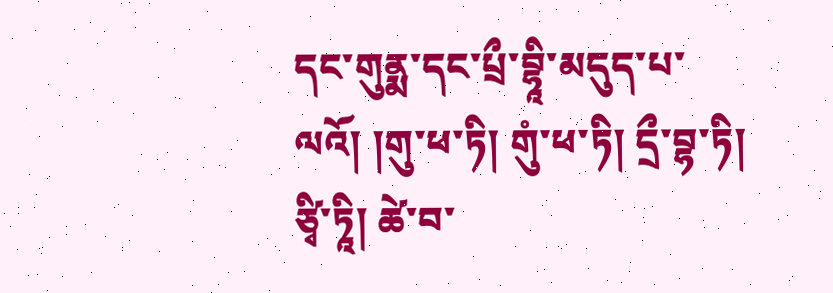དང་གུནྨ་དང་པྲྀ་བྷཱི་མདུད་པ་ལའོ། །གུ་ཕ་ཏི། གུཾ་ཕ་ཏི། དྲྀ་བྷ་ཏི། ཙྭི་ཏཱི། ཚེ་བ་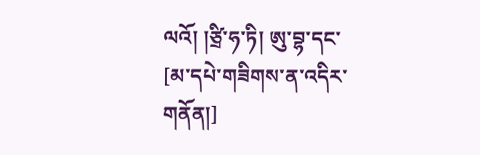ལའོ། །ཙྲི་ཧ་ཏི། ཨུ་བྷ་དང་
[མ་དཔེ་གཟིགས་ན་འདིར་གནོན།]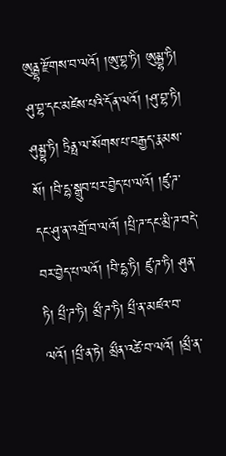ཨུནྦྷ་རྫོགས་བ་ལའོ། །ཨུ་བྷ་ཏི། ཨུམྦྷ་ཏི། ཤུ་བྷ་དང་མཛེས་པའི་དོན་ལའོ། །ཤུ་བྷ་ཏི། ཤུམྦྷ་ཏི། ཏྲིནྥ་ལ་སོགས་པ་བརྒྱད་རྣམས་སོ། །བི་དྷ་སྒྲུབ་པར་བྱེད་པ་ལའོ། །ཛུ་ཌ་དང་ཤུ་ན་འགྲོ་བ་ལའོ། །པྲི་ཌ་དང་མྲི་ཌ་བདེ་བར་བྱེད་པ་ལའོ། །བི་དྷ་ཏི། ཛུ་ཌ་ཏི། ཤུན་ཏི། པྲྀ་ཌ་ཏི། མྲྀ་ཌ་ཏི། པྲྀ་ན་མཛའ་བ་ལའོ། །པྲྀ་ན་ཏེ། མྲྀན་འཚེ་བ་ལའོ། །མྲྀ་ན་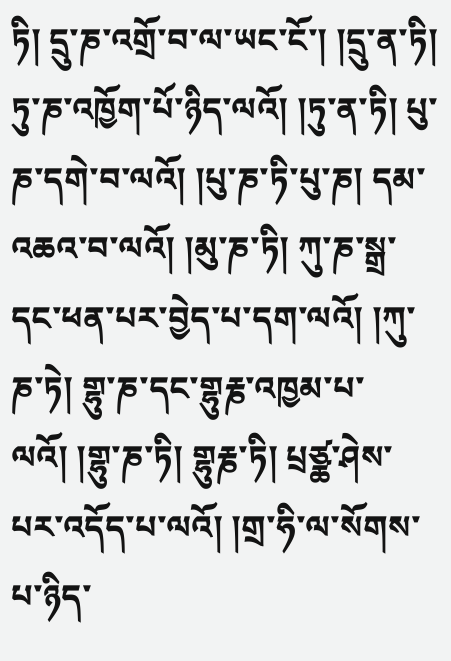ཏི། དྲུ་ཎ་འགྲོ་བ་ལ་ཡང་ངོ་། །དྲུ་ན་ཏི། ཏུ་ཎ་འཁྱོག་པོ་ཉིད་ལའོ། །ཏུ་ན་ཏི། པུ་ཎ་དགེ་བ་ལའོ། །པུ་ཎ་ཏི་པུ་ཎ། དམ་འཆའ་བ་ལའོ། །མུ་ཎ་ཏི། ཀུ་ཎ་སྒྲ་དང་ཕན་པར་བྱེད་པ་དག་ལའོ། །ཀུ་ཎ་ཏེ། གྷུ་ཎ་དང་གྷུརྞ་འཁྱམ་པ་ལའོ། །གྷུ་ཎ་ཏི། གྷུརྞ་ཏི། པྲཙྪ་ཤེས་པར་འདོད་པ་ལའོ། །གྲ་ཧི་ལ་སོགས་པ་ཉིད་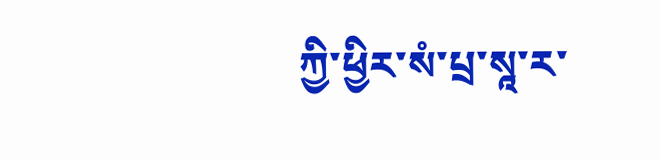ཀྱི་ཕྱིར་སཾ་པྲ་སཱ་ར་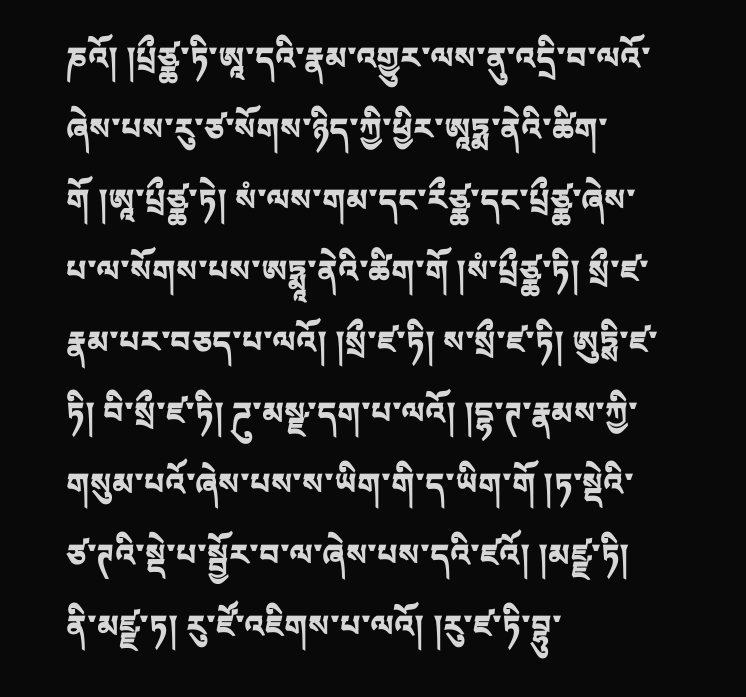ཎའོ། །པྲྀཙྪ་ཏི་ཨཱ་དའི་རྣམ་འགྱུར་ལས་ནུ་འདྲི་བ་ལའོ་ཞེས་པས་རུ་ཙ་སོགས་ཉིད་ཀྱི་ཕྱིར་ཨཱཏྨ་ནེའི་ཚིག་གོ །ཨཱ་པྲྀཙྪ་ཏེ། སཾ་ལས་གམ་དང་རྀཙྪ་དང་པྲྀཙྪ་ཞེས་པ་ལ་སོགས་པས་ཨཏྨཱ་ནེའི་ཚིག་གོ །སཾ་པྲྀཙྪ་ཏི། སྲྀ་ཛ་རྣམ་པར་བཅད་པ་ལའོ། །སྲྀ་ཛ་ཏི། ས་སྲྀ་ཛ་ཏི། ཨུཏྶི་ཛ་ཏི། བི་སྲྀ་ཛ་ཏི། ཌུ་མསྫ་དག་པ་ལའོ། །དྷ་ཊ་རྣམས་ཀྱི་གསུམ་པའོ་ཞེས་པས་ས་ཡིག་གི་ད་ཡིག་གོ །ཏ་སྡེའི་ཙ་ཊའི་སྡེ་པ་སྦྱོར་བ་ལ་ཞེས་པས་དའི་ཛའོ། །མཛྫ་ཏི། ནི་མཛྫ་ཏ། རུ་ཛོ་འཇིགས་པ་ལའོ། །རུ་ཛ་ཏི་བྷུ་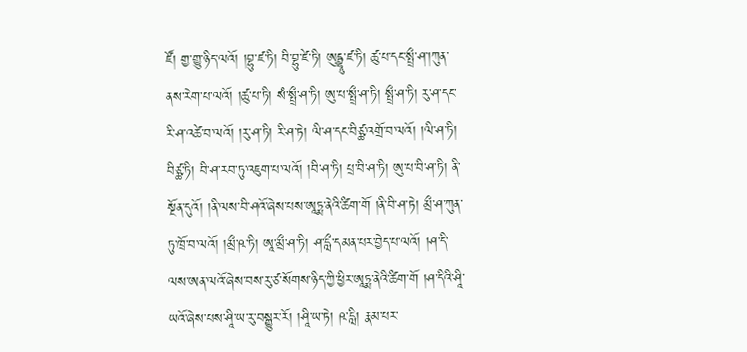ཛོ། གྱ་གྱུ་ཉིད་ལའོ། །བྷུ་ཛ་ཏི། བི་བྷུ་ཛེ་ཏི། ཨུདྦྷཱུ་ཛ་ཏི། ཚུ་པ་དང་སྤྲྀ་ཤ་།ཀུན་ནས་རེག་པ་ལའོ། །ཚུ་པ་ཏི། སཾ་སྤྲྀ་ཤ་ཏི། ཨུ་པ་སྤྲྀ་ཤ་ཏི། སྤྲྀ་ཤ་ཏི། རུ་ཤ་དང་རི་ཤ་འཚེ་བ་ལའོ། །རུ་ཤ་ཏི། རི་ཤ་ཏེ། ལི་ཤ་དང་བིཙྪ་འགྲོ་བ་ལའོ། །ལི་ཤ་ཏི། བིཙྪ་ཏི། བི་ཤ་རབ་ཏུ་འཇུག་པ་ལའོ། །བི་ཤ་ཏི། པྲ་བི་ཤ་ཏི། ཨུ་པ་བི་ཤ་ཏི། ནི་སྔོན་དུའོ། །ནི་ལས་བི་ཤའོ་ཞེས་པས་ཨཱཏྨ་ནེའི་ཚིག་གོ །ནི་བི་ཤ་ཏེ། མྲྀ་ཤ་ཀུན་ཏུ་ཁྲོ་བ་ལའོ། །མྲྀ་ཥ་ཏི། ཨཱ་མྲྀ་ཤ་ཏི། ཤ་དླྀ་དམན་པར་བྱེད་པ་ལའོ། །ཤ་དི་ལས་ཨན་ལའོ་ཞེས་བས་རུ་ཙ་སོགས་ཉིད་ཀྱི་ཕྱིར་ཨཱཏྨ་ནེའི་ཚིག་གོ །ཤ་དིའི་ཤཱི་ཡའོ་ཞེས་པས་ཤཱི་ཡ་རུ་བསྒྱུར་རོ། །ཤཱི་ཡ་ཏེ། ཥ་དླི། རྣམ་པར་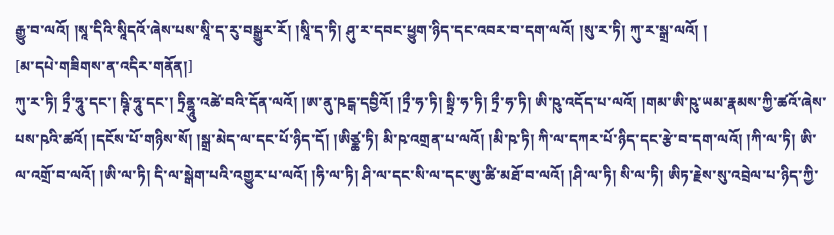རྒྱུ་བ་ལའོ། །སཱ་དིའི་སཱིདའོ་ཞེས་པས་སཱི་ད་རུ་བསྒྱུར་རོ། །སཱི་ད་ཏི། ཤུ་ར་དབང་ཕྱུག་ཉིད་དང་འབར་བ་དག་ལའོ། །སུ་ར་ཏི། ཀུ་ར་སྒྲ་ལའོ། །
[མ་དཔེ་གཟིགས་ན་འདིར་གནོན།]
ཀུ་ར་ཏི། ཏྲྀ་ཧཱུ་དང་། ཥྚི་ཧཱུ་དང་། ཏྲིནྷཱུ་འཚེ་བའི་དོན་ལའོ། །ཨ་ནུ་ཥངྒ་དབྱིའོ། །ཏྲྀ་ཧ་ཏི། སྟྲི་ཧ་ཏི། ཏྲྀ་ཧ་ཏི། ཨི་ཥུ་འདོད་པ་ལའོ། །གམ་ཨི་ཥུ་ཡམ་རྣམས་ཀྱི་ཚའོ་ཞེས་པས་ཥའི་ཚའོ། །དངོས་པོ་གཉིས་སོ། །སྒྲ་མེད་ལ་དང་པོ་ཉིད་དོ། །ཨིཙྪ་ཏི། མི་ཥ་འགྲན་པ་ལའོ། །མི་ཥ་ཏི། ཀི་ལ་དཀར་པོ་ཉིད་དང་རྩེ་བ་དག་ལའོ། །ཀི་ལ་ཏི། ཨི་ལ་འགྲོ་བ་ལའོ། །ཨི་ལ་ཏི། དི་ལ་སྒེག་པའི་འགྱུར་པ་ལའོ། །ཧི་ལ་ཏི། ཤི་ལ་དང་སི་ལ་དང་ཨུ་ཚི་མཐོ་བ་ལའོ། །ཤི་ལ་ཏི། སི་ལ་ཏི། ཨིཏ་རྗེས་སུ་འབྲེལ་པ་ཉིད་ཀྱི་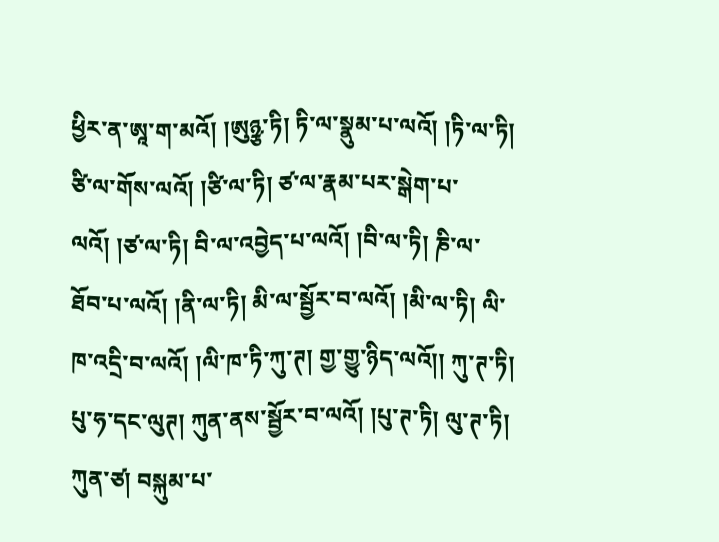ཕྱིར་ན་ཨཱ་ག་མའོ། །ཨུཉྩ་ཏི། ཏི་ལ་སྣུམ་པ་ལའོ། །ཏི་ལ་ཏི། ཙི་ལ་གོས་ལའོ། །ཙི་ལ་ཏི། ཙ་ལ་རྣམ་པར་སྒེག་པ་ལའོ། །ཙ་ལ་ཏི། བི་ལ་འབྱེད་པ་ལའོ། །བི་ལ་ཏི། ཎི་ལ་ཐོབ་པ་ལའོ། །ནི་ལ་ཏི། མི་ལ་སྦྱོར་བ་ལའོ། །མི་ལ་ཏི། ལི་ཁ་འདྲི་བ་ལའོ། །ལི་ཁ་ཏི་ཀུ་ཊ། གྱ་གྱུ་ཉིད་ལའོ།། ཀུ་ཊ་ཏི། པུ་ཧ་དང་ལུཊ། ཀུན་ནས་སྦྱོར་བ་ལའོ། །པུ་ཊ་ཏི། ལུ་ཊ་ཏི། ཀུན་ཙ། བསྐུམ་པ་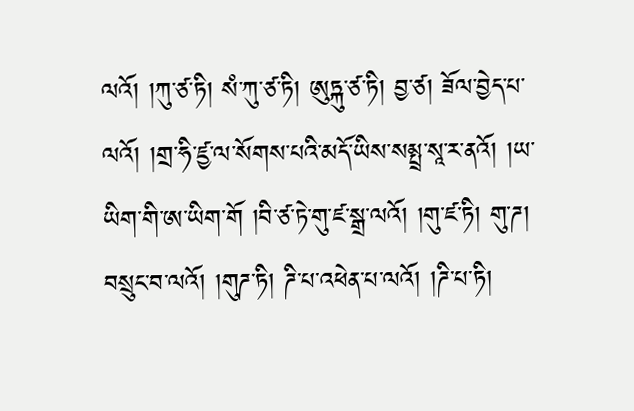ལའོ། །ཀུ་ཙ་ཏི། སཾ་ཀུ་ཙ་ཏི། ཨུཏྐུ་ཙ་ཏི། བྱ་ཙ། ཟོལ་བྱེད་པ་ལའོ། །གྲ་ཧི་ཛྱ་ལ་སོགས་པའི་མདོ་ཡིས་སམྤྲ་སཱ་ར་ནའོ། །ཡ་ཡིག་གི་ཨ་ཡིག་གོ །བི་ཙ་ཏེ་གུ་ཛ་སྒྲ་ལའོ། །གུ་ཛ་ཏི། གུ་ཌ། བསྲུང་བ་ལའོ། །གུཌ་ཏི། ཌི་པ་འཕེན་པ་ལའོ། །ཌི་པ་ཏི།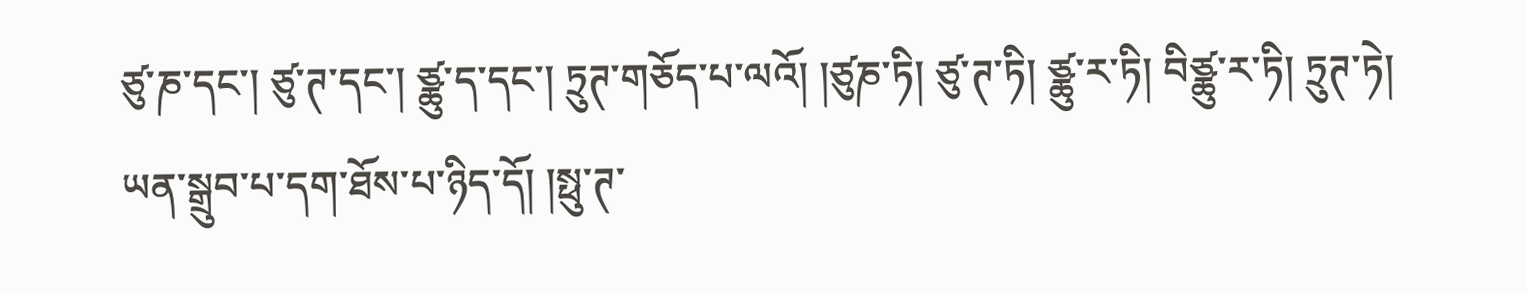ཙུ་ཎ་དང་། ཙུ་ཊ་དང་། ཙྪུ་ད་དང་། ཏྲུཊ་གཅོད་པ་ལའོ། །ཙུཎ་ཏི། ཙུ་ཊ་ཏི། ཙྪུ་ར་ཏི། བིཙྪུ་ར་ཏི། ཏྲུཊ་ཏེ། ཡན་སྒྲུབ་པ་དག་ཐོས་པ་ཉིད་དོ། །སྥུ་ཊ་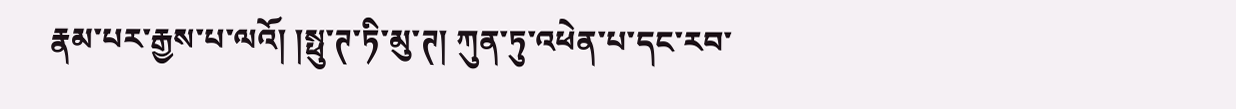རྣམ་པར་རྒྱས་པ་ལའོ། །སྥུ་ཊ་ཏི་མུ་ཊ། ཀུན་ཏུ་འཕེན་པ་དང་རབ་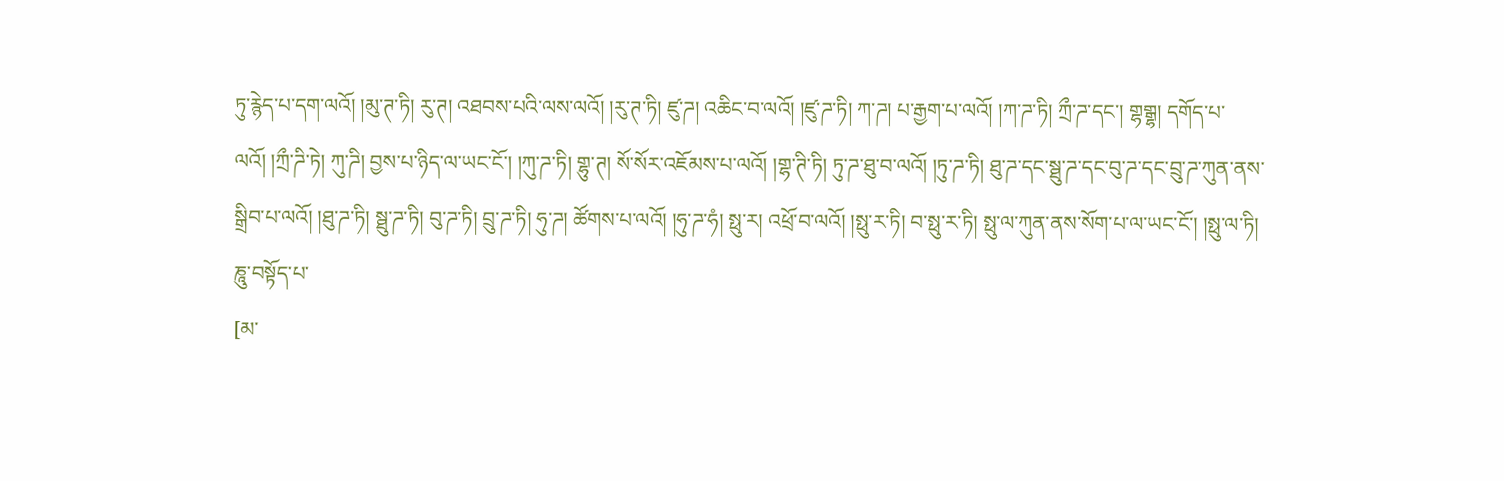ཏུ་རྙེད་པ་དག་ལའོ། །མུ་ཊ་ཏི། རུ་ཊ། འཐབས་པའི་ལས་ལའོ། །རུ་ཊ་ཏི། ཛུ་ཌ། འཆིང་བ་ལའོ། །ཛུ་ཌ་ཏི། ཀ་ཌ། པ་རྒྱག་པ་ལའོ། །ཀ་ཌ་ཏི། ཀྲྀ་ཌ་དང་། གྷགྒྷ། དགོད་པ་ལའོ། །ཀྲྀ་ཌི་ཏེ། ཀུ་ཌི། བྱས་པ་ཉིད་ལ་ཡང་ངོ་། །ཀུ་ཌ་ཏི། གྷུ་ཊ། སོ་སོར་འཇོམས་པ་ལའོ། །གྷ་ཊི་ཏི། ཏུ་ཌ་ཐུ་བ་ལའོ། །ཏུ་ཌ་ཏི། ཐུ་ཌ་དང་སྠུ་ཌ་དང་བུ་ཌ་དང་བྲུ་ཌ་ཀུན་ནས་སྒྲིབ་པ་ལའོ། །ཐུ་ཌ་ཏི། སྠུ་ཌ་ཏི། བུ་ཌ་ཏི། བྲུ་ཌ་ཏི། ཧུ་ཌ། ཚོགས་པ་ལའོ། །ཧུ་ཌ་ཧཾ། སྥུ་ར། འཕྲོ་བ་ལའོ། །སྥུ་ར་ཏི། བ་སྥུ་ར་ཏི། སྥུ་ལ་ཀུན་ནས་སོག་པ་ལ་ཡང་ངོ་། །སྥུ་ལ་ཏི། ཎཱུ་བསྟོད་པ་
[མ་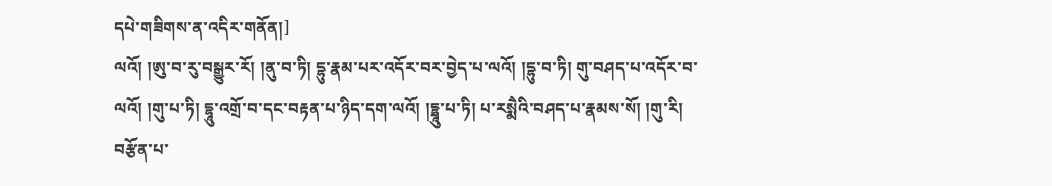དཔེ་གཟིགས་ན་འདིར་གནོན།]
ལའོ། །ཨུ་བ་རུ་བསྒྱུར་རོ། །ནུ་བ་ཏི། དྷུ་རྣམ་པར་འདོར་བར་བྱེད་པ་ལའོ། །དྷུ་བ་ཏི། གུ་བཤད་པ་འདོར་བ་ལའོ། །གུ་པ་ཏི། དྷཱུ་འགྲོ་བ་དང་བརྟན་པ་ཉིད་དག་ལའོ། །དྷྲཱུ་པ་ཏི། པ་རསྨཻའི་བཤད་པ་རྣམས་སོ། །གུ་རི། བརྩོན་པ་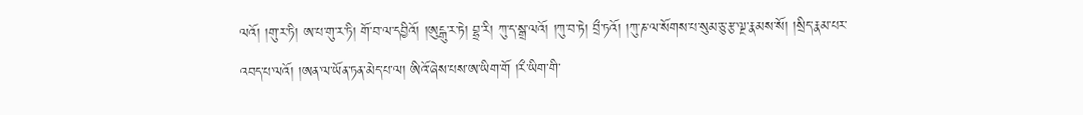ལའོ། །གུ་ར་ཏི། ཨ་པ་གུ་ར་ཏི། གོ་བ་ལ་དབྱིའོ། །ཨུངྒུ་ར་ཏེ། བྷྲ་རི། ཀུ་ད་སྒྲ་ལའོ། །ཀུ་བ་ཏེ། བྲྀ་ཏའོ། །ཀུ་ཎ་ལ་སོགས་པ་སུམ་ཅུ་རྩ་ལྔ་རྣམས་སོ། །སྲིད་རྣམ་པར་འབད་པ་ལའོ། །ཨན་ལ་ཡོན་ཏན་མེད་པ་ལ། ཨིའོ་ཞེས་པས་ཨ་ཡིག་གོ །རྀ་ཡིག་གི་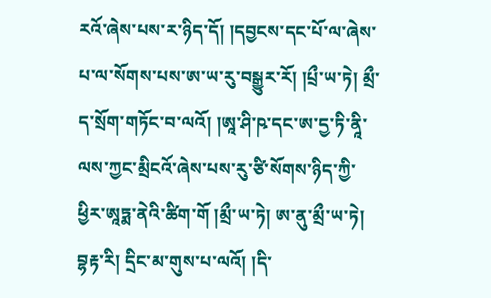རའོ་ཞེས་པས་ར་ཉིད་དོ། །དབྱངས་དང་པོ་ལ་ཞེས་པ་ལ་སོགས་པས་ཨ་ཡ་རུ་བསྒྱུར་རོ། །པྲྀ་ཡ་ཏེ། མྲྀ་ད་སྲོག་གཏོང་བ་ལའོ། །ཨཱ་ཤི་ཥ་དང་ཨ་དྱ་ཏི་ནཱི་ལས་ཀྱང་མྲིངའོ་ཞེས་པས་རུ་ཙི་སོགས་ཉིད་ཀྱི་ཕྱིར་ཨཱཏྨ་ནེའི་ཚིག་གོ །མྲྀ་ཡ་ཏེ། ཨ་ནུ་མྲྀ་ཡ་ཏེ། བྷརྟ་རི། དྲིང་མ་གུས་པ་ལའོ། །དི་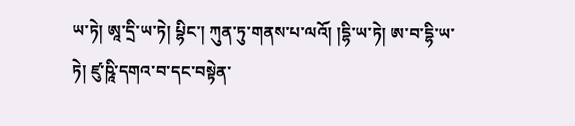ཡ་ཏེ། ཨཱ་དྲི་ཡ་ཏེ། པྷིང་། ཀུན་ཏུ་གནས་པ་ལའོ། །དྷི་ཡ་ཏེ། ཨ་བ་དྷི་ཡ་ཏེ། ཛུ་ཥཱི་དགའ་བ་དང་བསྟེན་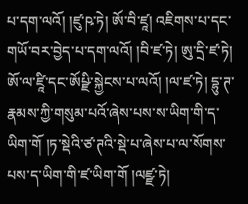པ་དག་ལའོ། །ཛུ་ཥ་ཏེ། ཨོ་བི་ཛཱ། འཇིགས་པ་དང་གཡོ་བར་བྱེད་པ་དག་ལའོ། །བི་ཛ་ཏེ། ཨུ་དྲི་ཛ་ཏེ། ཨོ་ལ་ཛཱི་དང་ཨོཔྫི་སྐྱེངས་པ་ལའོ། །ལ་ཛ་ཏེ། དྷུ་ཊ་རྣམས་ཀྱི་གསུམ་པའོ་ཞེས་པས་ས་ཡིག་གི་ད་ཡིག་གོ །ཏ་སྡེའི་ཙ་ཊའི་སྡེ་པ་ཞེས་པ་ལ་སོགས་པས་ད་ཡིག་གི་ཛ་ཡིག་གོ །ལཛྫ་ཏེ།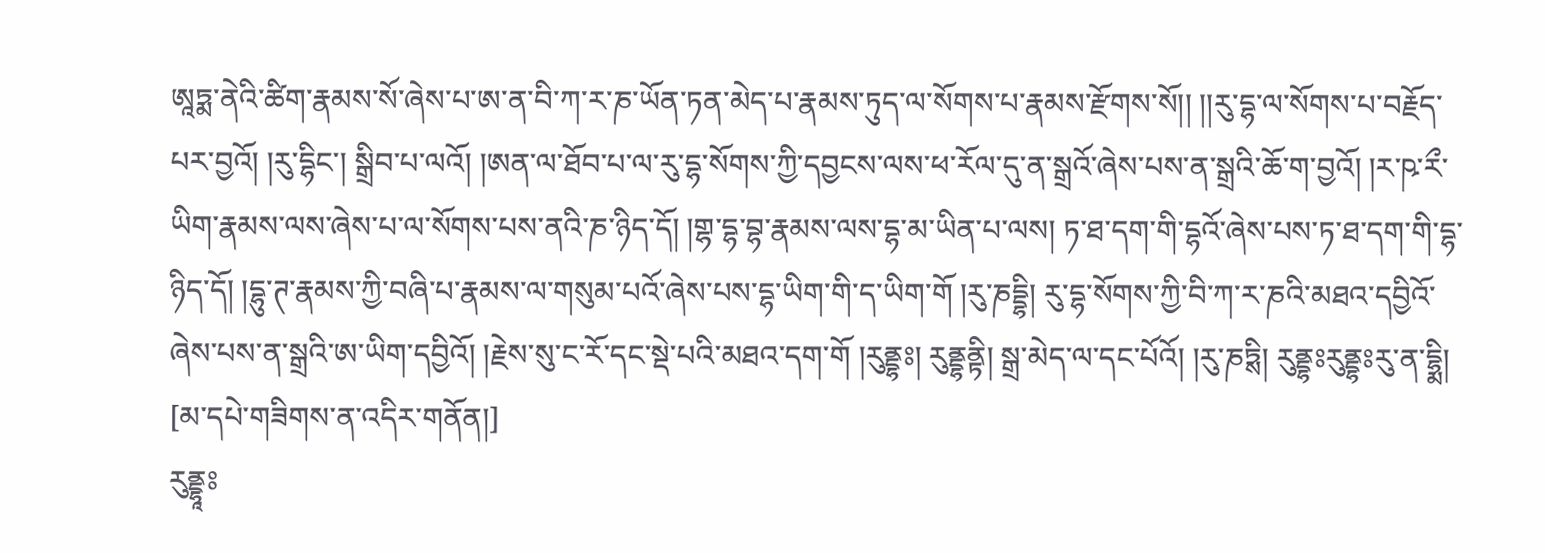ཨཱཏྨ་ནེའི་ཚིག་རྣམས་སོ་ཞེས་པ་ཨ་ན་བི་ཀ་ར་ཎ་ཡོན་ཏན་མེད་པ་རྣམས་ཏུད་ལ་སོགས་པ་རྣམས་རྫོགས་སོ།། །།རུ་དྷ་ལ་སོགས་པ་བརྗོད་པར་བྱའོ། །རུ་དྷིང་། སྒྲིབ་པ་ལའོ། །ཨན་ལ་ཐོབ་པ་ལ་རུ་དྷ་སོགས་ཀྱི་དབྱངས་ལས་ཕ་རོལ་དུ་ན་སྒྲའོ་ཞེས་པས་ན་སྒྲའི་ཆོ་ག་བྱའོ། །ར་ཥ་རྀ་ཡིག་རྣམས་ལས་ཞེས་པ་ལ་སོགས་པས་ནའི་ཎ་ཉིད་དོ། །གྷ་དྷ་བྷ་རྣམས་ལས་དྷ་མ་ཡིན་པ་ལས། ཏ་ཐ་དག་གི་དྷའོ་ཞེས་པས་ཏ་ཐ་དག་གི་དྷ་ཉིད་དོ། །དྷུ་ཊ་རྣམས་ཀྱི་བཞི་པ་རྣམས་ལ་གསུམ་པའོ་ཞེས་པས་དྷ་ཡིག་གི་ད་ཡིག་གོ །རུ་ཎདྡྷི། རུ་དྷ་སོགས་ཀྱི་བི་ཀ་ར་ཎའི་མཐའ་དབྱིའོ་ཞེས་པས་ན་སྒྲའི་ཨ་ཡིག་དབྱིའོ། །རྗེས་སུ་ང་རོ་དང་སྡེ་པའི་མཐའ་དག་གོ །རུནྡྷཿ། རུནྡྷནྟི། སྒྲ་མེད་ལ་དང་པོའོ། །རུ་ཎཏྶི། རུནྡྷཿརུནྡྷཿརུ་ན་དྷྨི།
[མ་དཔེ་གཟིགས་ན་འདིར་གནོན།]
རུནྡྷཱཿ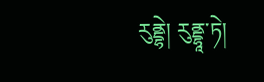རུནྡྷེ། རུནྡྷཱ་ཏེ།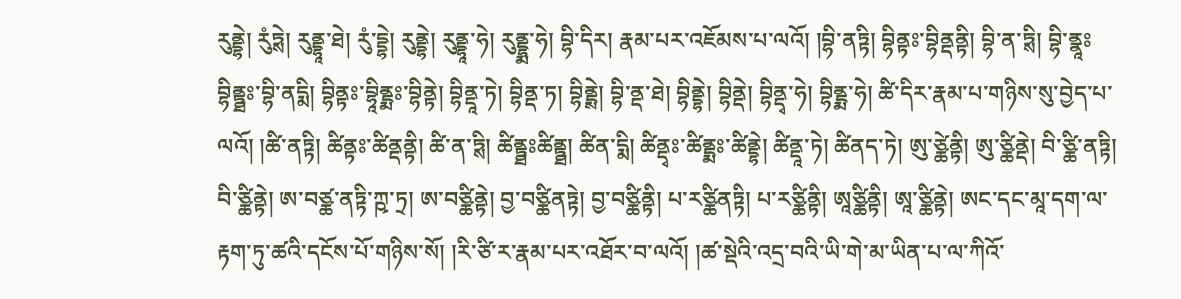རུནྡྷེ། རུཾཏྶེ། རུནྡྷཱ་ཐེ། རུཾ་དྡྷེ། རུནྡྷེ། རུནྡྷཱ་ཧེ། རུནྡྷྨ་ཧེ། བྷི་དིར། རྣམ་པར་འཇོམས་པ་ལའོ། །བྷི་ནཏྟི། བྷིནྟཿ་བྷིནྡནྟི། བྷི་ན་ཏྶི། བྷི་ནྣཱཿབྷིནྟྠཿ་བྷི་ནདྨི། བྷིནྟཿ་བྷཱིནྡྨཿ་བྷིནྟེ། བྷིནྡཱ་ཏེ། བྷིནྡ་ཏ། བྷིནྡྶེ། བྷི་ནྡ་ཐེ། བྷིནྡྷེ། བྷིནྡེ། བྷིནྡྭ་ཧེ། བྷིནྡྨ་ཧེ། ཚི་དིར་རྣམ་པ་གཉིས་སུ་བྱེད་པ་ལའོ། །ཚི་ནཏྟི། ཚིནྟཿ་ཚིནྡནྟི། ཚི་ན་ཏྶི། ཚིནྟྠཿཚིནྟྠ། ཚིན་དྨི། ཚིནྡྭཿ་ཚིནྡྨཿ་ཚིནྡྷེ། ཚིནྡཱ་ཏེ། ཚིནད་ཏེ། ཨུ་ཙྪེནྟི། ཨུ་ཙྪིནྡེ། བི་ཙྪི་ནཏྟི། བི་ཙྪིནྟེ། ཨ་བཙྪ་ནཏྟི་ཀྵ་ཏྲ། ཨ་བཙྪིནྟེ། བྱ་བཙྪིནཏྟེ། བྱ་བཙྪིནྟི། པ་རཙྪིནཏྟི། པ་རཙྪིནྟི། ཨཱཙྪིནྟི། ཨཱ་ཙྪིནྟེ། ཨང་དང་མཱ་དག་ལ་རྟག་ཏུ་ཚའི་དངོས་པོ་གཉིས་སོ། །རི་ཙི་ར་རྣམ་པར་འཐོར་བ་ལའོ། །ཚ་སྡེའི་འདྲ་བའི་ཡི་གེ་མ་ཡིན་པ་ལ་ཀིའོ་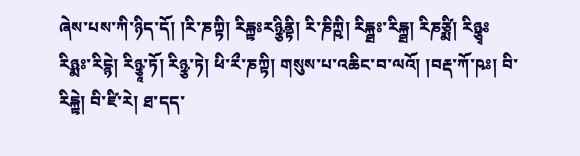ཞེས་པས་ཀི་ཉིད་དོ། །རི་ཎཀྟི། རིདྐྟཿརཉྩིནྟི། རི་ཎིཀྵི། རིདྐྠཿ་རིདྐྠ། རིཎཙྨི། རིཉྩྭཿརིཉྨཿ་རིདྙེ། རིཉྩཱ་ཏོ། རིཉྩ་ཏེ། ཕི་རྀ་ཎཀྟི། གསུས་པ་འཆིང་བ་ལའོ། །བརྡ་ཀོ་ཥཿ། བི་རིདྐྟེ། བི་ཛི་རེ། ཐ་དད་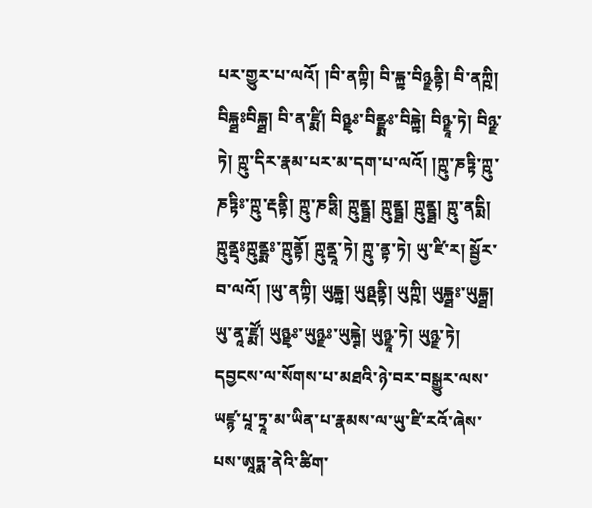པར་གྱུར་པ་ལའོ། །བི་ནཀྟི། བི་དྐྟ་བིཉྫནྟི། བི་ནཀྵི། བིདྐྠཿབིདྐྠ། བི་ན་ཛྨི། བིཉྫྭཿ་བིནྫྨཿ་བིདྐྟེ། བིཉྫཱ་ཏེ། བིཉྫ་ཏེ། ཀྵུ་དིར་རྣམ་པར་མ་དག་པ་ལའོ། །ཀྵུ་ཎཏྟི་ཀྵུ་ཎཏྟིཿ་ཀྵུ་རྡནྟི། ཀྵུ་ཎཏྶི། ཀྵུནྟྠ། ཀྵུནྟྠ། ཀྵུནྟྠ། ཀྵུ་ནདྨི། ཀྵུནྡྭཿཀྵུནྡྨཿ་ཀྵུནྟོ། ཀྵུནྡཱ་ཏེ། ཀྵུ་ནྟ་ཏེ། ཡུ་ཛི་ར། སྦྱོར་བ་ལའོ། །ཡུ་ནཀྟི། ཡུདྐྟ། ཡུཉྡནྟི། ཡུཀྵི། ཡུདྐྠཿ་ཡུདྐྠ། ཡུ་ནཱ་ཛྨོ། ཡུཉྫྭཿ་ཡུཉྫཿ་ཡུདྐྚེ། ཡུཉྫཱ་ཏེ། ཡུཉྫ་ཏེ། དབྱངས་ལ་སོགས་པ་མཐའི་ཉེ་བར་བསྒྱུར་ལས་ཡཛྙ་པཱ་ཏྲཱ་མ་ཡིན་པ་རྣམས་ལ་ཡུ་ཛི་རའོ་ཞེས་པས་ཨཱཏྨ་ནེའི་ཚིག་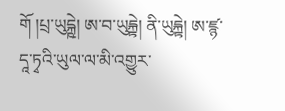གོ །པྲ་ཡུདྐྵེ། ཨ་བ་ཡུདྐྟེ། ནི་ཡུདྐྟེ། ཨ་ཛྙ་དཱ་ཏྭའི་ཡུལ་ལ་མི་འགྱུར་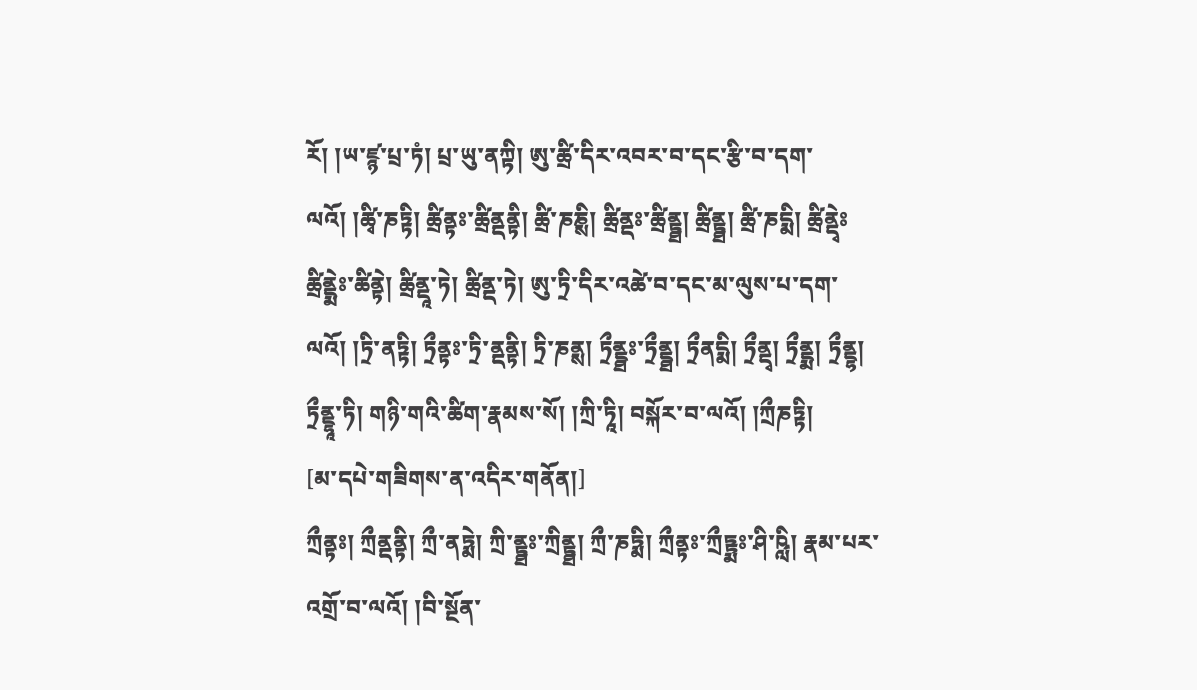རོ། །ཡ་ཛྙ་པྲ་ཏཾ། པྲ་ཡུ་ནཀྟི། ཨུ་ཚྲི་དིར་འབར་བ་དང་རྩི་བ་དག་ལའོ། །ཚྭི་ཎཏྟི། ཚྲིནྟཿ་ཚྲིནྡནྟི། ཚྲི་ཎཎྶི། ཚྲིནྡཿ་ཚྲིནྟྠ། ཚྲིནྟྠ། ཚྲི་ཎདྨི། ཚྲིནྡྭེཿཚྲིནྡྨེཿ་ཚིནྟེ། ཚྲིནྡཱ་ཏེ། ཚྲིནྡ་ཏེ། ཨུ་ཏྲི་དིར་འཚེ་བ་དང་མ་ལུས་པ་དག་ལའོ། །ཏྲི་ནཏྟི། ཏྲྀནྟཿ་ཏྲི་ནྡནྟི། ཏྲི་ཎནྶ། ཏྲྀནྡྠཿ་ཏྲྀནྡྠ། ཏྲྀནདྨི། ཏྲྀནྡྭ། ཏྲྀནྡྨ། ཏྲྀནྡྷ། ཏྲྀནྡྷཱ་ཏི། གཉི་གའི་ཚིག་རྣམས་སོ། །ཀྲི་ཏཱི། བསྐོར་བ་ལའོ། །ཀྲྀཎཏྟི།
[མ་དཔེ་གཟིགས་ན་འདིར་གནོན།]
ཀྲྀནྟཿ། ཀྲྀནྡནྟི། ཀྲྀ་ནཏྨེ། ཀྲི་ནྟྠཿ་ཀྲིནྟྠ། ཀྲྀ་ཎཏྨི། ཀྲྀནྟཿ་ཀྲྀཏྟྨཿ་ཤི་ཥླི། རྣམ་པར་འགྲོ་བ་ལའོ། །བི་སྔོན་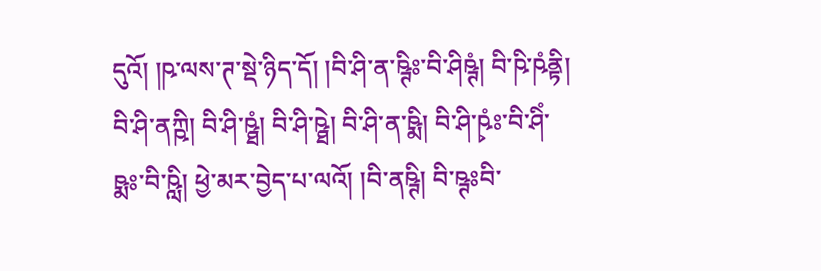དུའོ། །ཥ་ལས་ཊ་སྡེ་ཉིད་དོ། །བི་ཤི་ན་ཥྚིཿ་བི་ཤིཥྚཾ། བི་ཥི་ཥཾནྟི། བི་ཤི་ནཀྵི། བི་ཤི་ཥྠཾ། བི་ཤི་ཥྠེ། བི་ཤི་ན་ཥྨི། བི་ཤི་ཥྭཾཿ་བི་ཤིཾ་ཥྨཿ་བི་ཥླི། ཕྱེ་མར་བྱེད་པ་ལའོ། །བི་ནཥྚི། བི་ཥྚཿབི་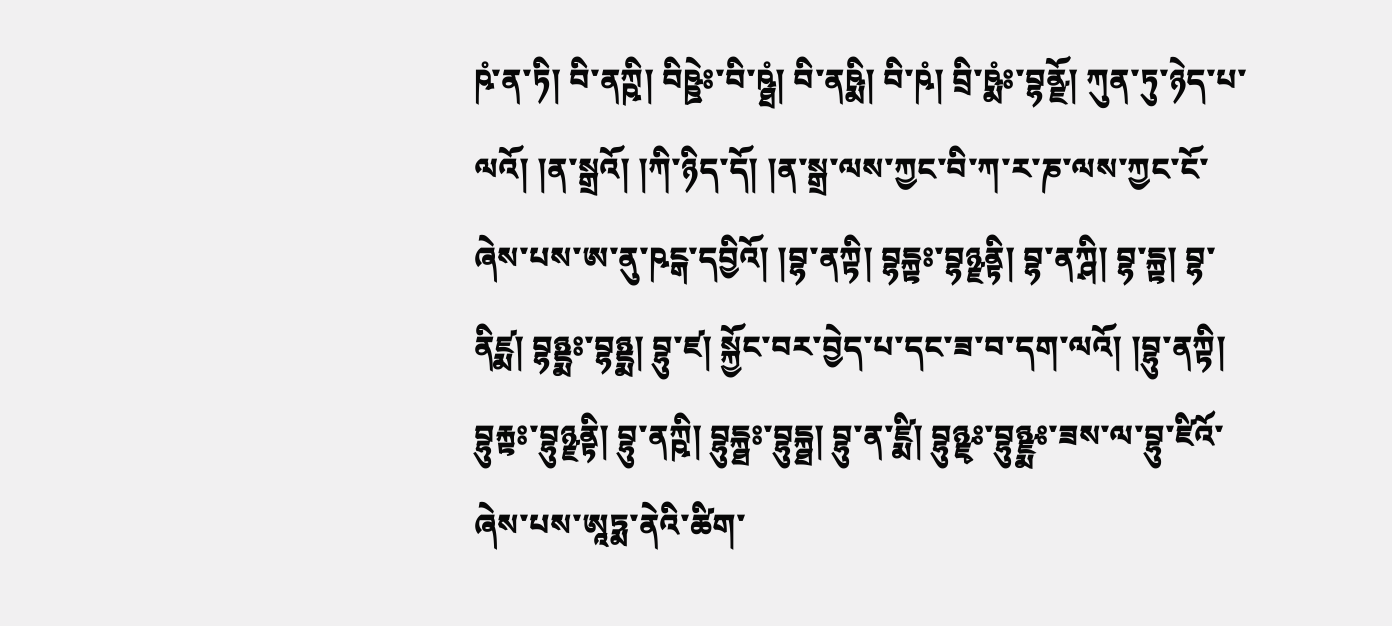ཥཾ་ན་ཏི། བི་ནཀྵི། བིཥྛེཿ་བི་ཥྠཾ། བི་ནཥྨི། བི་ཥཾ། བྲི་ཥྨཾཿ་བྷནྫོ། ཀུན་ཏུ་ཉེད་པ་ལའོ། །ན་སྒྲའོ། །ཀི་ཉིད་དོ། །ན་སྒྲ་ལས་ཀྱང་བི་ཀ་ར་ཎ་ལས་ཀྱང་ངོ་ཞེས་པས་ཨ་ནུ་ཥངྒ་དབྱིའོ། །བྷ་ནཀྟི། བྷདྐྟཿ་བྷཉྫནྟི། བྷ་ནཀྴི། བྷ་དྐྟ། བྷ་ནིཛྨ། བྷཉྡྨཿ་བྷཉྡྨ། བྷུ་ཛ། སྐྱོང་བར་བྱེད་པ་དང་ཟ་བ་དག་ལའོ། །བྷུ་ནཀྟི། བྷུརྐྟཿ་བྷུཉྫནྟི། བྷུ་ནཀྵི། བྷུདྐྠཿ་བྷུདྐྠ། བྷུ་ན་ཛྨི། བྷུཉྫྭཿ་བྷུཉྫྨཿ་ཟས་ལ་བྷུ་ཛིའོ་ཞེས་པས་ཨཱཏྨ་ནེའི་ཚིག་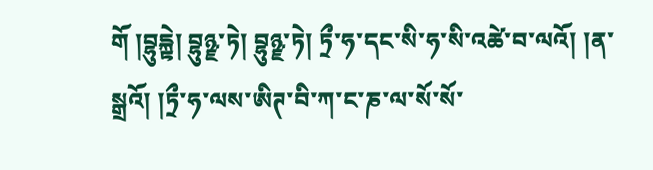གོ །བྷུདྐྟེ། བྷུཉྫ་ཏེ། བྷུཉྫ་ཏེ། ཏྲྀ་ཧ་དང་སི་ཧ་སི་འཚེ་བ་ལའོ། །ན་སྒྲའོ། །ཏྲྀ་ཧ་ལས་ཨིཊ་བི་ཀ་ང་ཎ་ལ་སོ་སོ་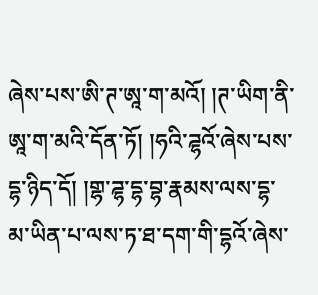ཞེས་པས་ཨི་ཊ་ཨཱ་ག་མའོ། །ཊ་ཡིག་ནི་ཨཱ་ག་མའི་དོན་ཏོ། །ཧའི་ཌྷའོ་ཞེས་པས་དྷ་ཉིད་དོ། །གྷ་ཌྷ་དྷ་བྷ་རྣམས་ལས་དྷ་མ་ཡིན་པ་ལས་ཏ་ཐ་དག་གི་དྷའོ་ཞེས་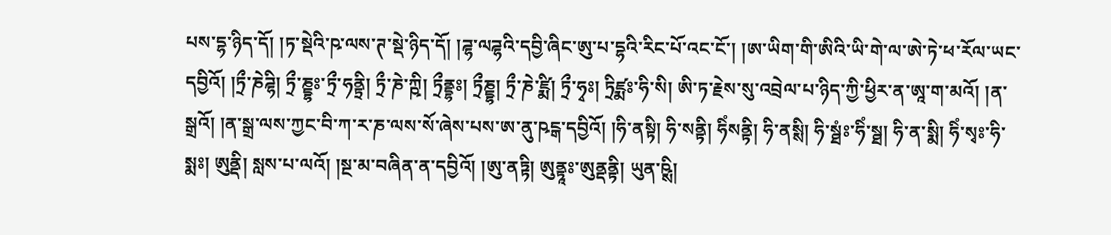པས་དྷ་ཉིད་དོ། །ཏ་སྡེའི་ཥ་ལས་ཊ་སྡེ་ཉིད་དོ། །ཌྷ་ལཌྷའི་དབྱི་ཞིང་ཨུ་པ་དྷའི་རིང་པོ་འང་ངོ་། །ཨ་ཡིག་གི་ཨིའི་ཡི་གེ་ལ་ཨེ་ཏེ་ཕ་རོལ་ཡང་དབྱིའོ། །ཏྲྀ་ཎེཌྷི། ཏྲྀ་ཎྡྷཿ་ཏྲྀ་ཧནྟྲི། ཏྲྀ་ཎེ་ཀྵི། ཏྲྀནྡྷཿ། ཏྲྀཎྡྷ། ཏྲྀ་ཎེ་ཛྨི། ཏྲྀ་ཧྭཿ། ཏྲིཛྨཿ་ཧི་སི། ཨི་ཏ་རྗེས་སུ་འབྲེལ་པ་ཉིད་ཀྱི་ཕྱིར་ན་ཨཱ་ག་མའོ། །ན་སྒྲའོ། །ན་སྒྲ་ལས་ཀྱང་བི་ཀ་ར་ཎ་ལས་སོ་ཞེས་པས་ཨ་ནུ་ཥངྒ་དབྱིའོ། །ཧི་ནསྟི། ཧི་སནྟི། ཧིཾསནྟི། ཧི་ནསྶི། ཧི་སྠཾཿ་ཧིཾ་སྠ། ཧི་ན་སྨི། ཧིཾ་སྭཿ་ཧི་སྨཿ། ཨུནྡི། སླས་པ་ལའོ། །སྔ་མ་བཞིན་ན་དབྱིའོ། །ཨུ་ནཏྟི། ཨུནྟཱཿ་ཨུནྡནྟི། ཡུན་ཥྶི།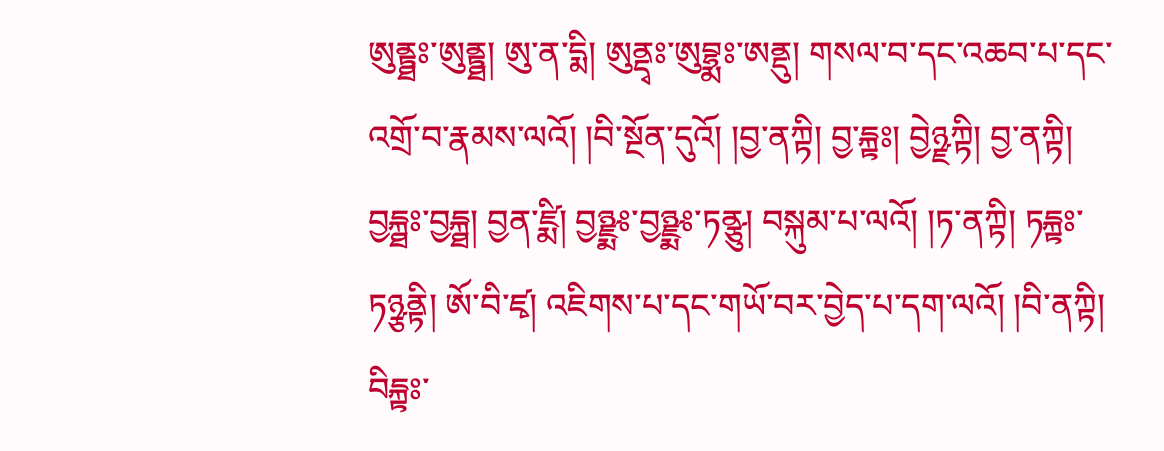ཨུནྟྠཿ་ཨུནྟྠ། ཨུ་ན་དྨི། ཨུནྡྭཿ་ཨུབྷྨཿ་ཨནྡུ། གསལ་བ་དང་འཆབ་པ་དང་འགྲོ་བ་རྣམས་ལའོ། །བི་སྔོན་དུའོ། །བྱ་ནཀྟི། བྱ་དྐྟཿ། བྱེཉྫཀྟི། བྱ་ནཀྟི། བྱདྐྠཿ་བྱདྐྠ། བྱན་ཛྨི། བྱཉྫྨཿ་བྱཉྫྨཿ་ཏནྩུ། བསྐུམ་པ་ལའོ། །ཏ་ནཀྟི། ཏདྐྟཿ་ཏཉྩནྟི། ཨོ་བི་ཛྭ། འཇིགས་པ་དང་གཡོ་བར་བྱེད་པ་དག་ལའོ། །བི་ནཀྟི། བིདྐྟཿ་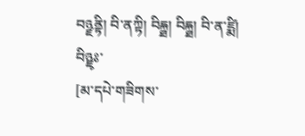བཉྫནྟི། བི་ནཀྟི། བིདྐྠ། བིདྐྠ། བི་ན་ཛྨི། བིཉྫྭཿ་
[མ་དཔེ་གཟིགས་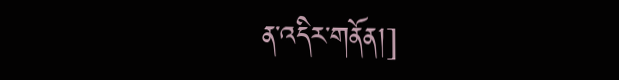ན་འདིར་གནོན།]